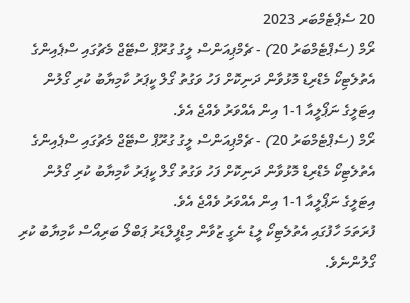20 ސެޕްޓެމްބަރ 2023
ރޯމް (ސެޕްޓެމްބަރު 20) - ޗެމްޕިއަންސް ލީގު ގުރޫޕް ސްޓޭޖް މެޗުގައި ސްޕެއިންގެ އެތުލެޓިކޯ މެޑްރިޑް މޮޅުވާން ދަނިކޮށް ފަހު ވަގުތު ގޯލް ކީޕަރު ކާމިޔާބު ކުރި ގޯލުން އިޓަލީގެ ނަޕޯލީއާ 1-1 އިން އެއްވަރު ވެއްޖެ އެވެ.
ރޯމް (ސެޕްޓެމްބަރު 20) - ޗެމްޕިއަންސް ލީގު ގުރޫޕް ސްޓޭޖް މެޗުގައި ސްޕެއިންގެ އެތުލެޓިކޯ މެޑްރިޑް މޮޅުވާން ދަނިކޮށް ފަހު ވަގުތު ގޯލް ކީޕަރު ކާމިޔާބު ކުރި ގޯލުން އިޓަލީގެ ނަޕޯލީއާ 1-1 އިން އެއްވަރު ވެއްޖެ އެވެ.
ފުރަތަމަ ހާފުގައި އެތުލެޓިކޯ ލީޑު ނެގީ ޒުވާން މިޑްފީލްޑަރު ޕަބްލޯ ބަރިއޯސް ކާމިޔާބު ކުރި ގޯލުންނެވެ.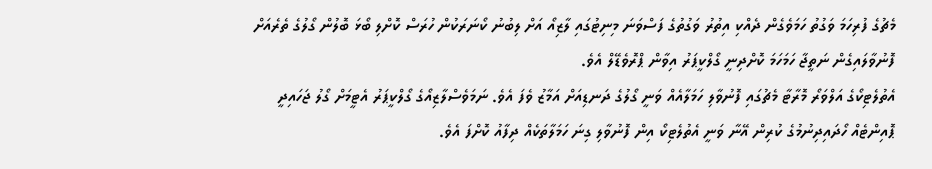މެޗުގެ ފުރިހަމަ ވަގުތު ހަމަވެގެން ދެއްކި އިތުރު ވަގުތުގެ ފަސްވަނަ މިނިޓުގައި ލާޒިއޯ އަށް ލިބުނު ކޯނަރަކުން ހުރަސް ކޮށްލި ބޯޅަ ބޮލުން ގޯލުގެ ތެރެއަށް ފޮނުވާލައިގެން ނަތީޖާ ހަމަހަމަ ކޮށްދިނީ ގޯލްކީޕަރު އިވާން ޕްރޮވެޑޭލް އެވެ.
އެތުލެޓިކޯގެ އަލްވަރޯ މޮރާޓާ މެޗުގައި ފޮނުވާލި ހަމަލާއެއް ވަނީ ގޯލުގެ ދަނޑިއަށް އަމާޒު ވެފަ އެވެ. ނަމަވެސްލާޒިއޯގެ ގޯލްކީޕަރު އެޓީމަށް ގޯލު ޖަހައިދީ ޕޮއިންޓެއް ހޯދައިދިނުމުގެ ކުރިން އޭނާ ވަނީ އެތުލެޓިކޯ އިން ފޮނުވާލި ގިނަ ހަމަލާތަކެއް ދިފާއު ކޮށްފަ އެވެ.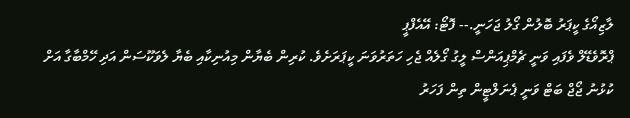ލާޒިއޯގެ ކީޕަރު ބޮލުން ގޯލު ޖަހަނީ.-- ފޮޓޯ: އޭއެފްޕީ
ޕްރޮވެޑޭލް ވެފައި ވަނީ ޗެމްޕިއަންސް ލީގު ގޯލެއް ޖެހި ހަތަރުވަނަ ކީޕަރަށެވެ. ކުރިން ބެޔާން މިއުނިކާއި ބެޔާ ލެވަކޫސަން އަދި ހޭމްބާގާ އަށް ކުޅުނު ޖޯޖް ބަޓް ވަނީ ޕެނަލްޓީން ތިން ފަހަރު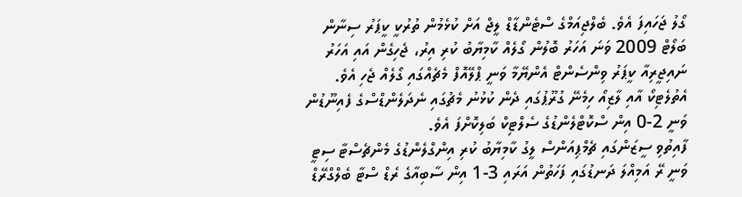ގޯލު ޖަހައިފަ އެވެ. ބެލްޖިއަމްގެ ސްޓެންޑާޑް ލީޖް އަށް ކުޅެމުން ތުރުކީ ކީޕަރު ސިނާން ބަލޯޓް 2009 ވަނަ އަހަރު ބޮލުން ގޯލެއް ކާމިޔާބު ކުރި އިރު، ޖެހިގެން އައި އަހަރު ނައިޖީރިއާ ކީޕަރު ވިންސެންޓް އެންޔޭމާ ވަނީ ޕްލޭއޮފް މެޗެއްގައި ގޯލެއް ޖެހި އެވެ.
އެތުލެޓިކޯ އާއި ލާޒިއޯ ހިމެނޭ ގުރޫޕުގައި ދެން ކުޅުނު މެޗުގައި ނެދަލެންޑްސްގެ ފެއިނޫޑުން ވަނީ 2-0 އިން ސްކޮޓްލެންޑުގެ ސެލްޓިކް ބަލިކޮށްފަ އެވެ.
ފާއިތުވި ސީޒަންގައި ޗެމްޕިއަންސް ލީގު ކާމިޔާބު ކުރި އިންގްލެންޑުގެ މެންޗެސްޓާ ސިޓީ ވަނީ ރޭ އަމިއްލަ ދަނޑުގައި ފަހަތުން އަރައި 3-1 އިން ސާބިއާގެ ރެޑް ސްޓާ ބެލްގްރޭޑް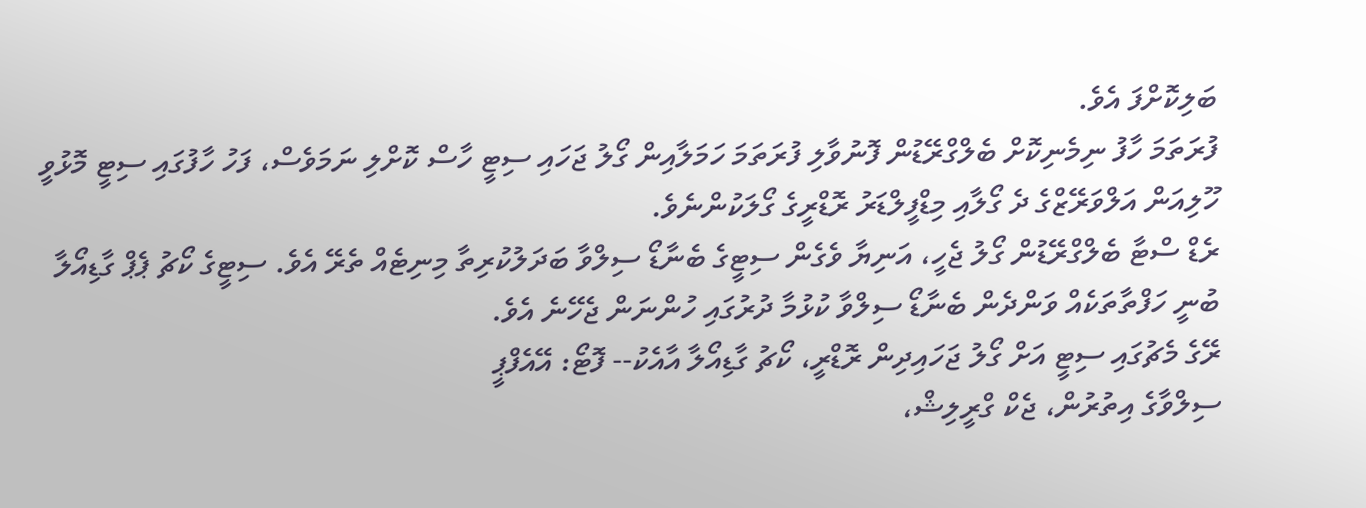ބަލިކޮށްފަ އެވެ.
ފުރަތަމަ ހާފު ނިމެނިކޮށް ބެލްގްރޭޑުން ފޮނުވާލި ފުރަތަމަ ހަމަލާއިން ގޯލު ޖަހައި ސިޓީ ހާސް ކޮށްލި ނަމަވެސް، ފަހު ހާފުގައި ސިޓީ މޮޅުވީ ހޫލިއަން އަލްވަރޭޒްގެ ދެ ގޯލާއި މިޑްފީލްޑަރު ރޮޑްރީގެ ގޯލަކުންނެވެ.
ރެޑް ސްޓާ ބެލްގްރޭޑުން ގޯލު ޖެހީ، އަނިޔާ ވެގެން ސިޓީގެ ބެނާޑޯ ސިލްވާ ބަދަލުކުރިތާ މިނިޓެއް ތެރޭ އެވެ. ސިޓީގެ ކޯޗު ޕެޕް ގާޑިއޯލާ ބުނީ ހަފްތާތަކެއް ވަންދެން ބެނާޑޯ ސިލްވާ ކުޅުމާ ދުރުގައި ހުންނަން ޖެހޭނެ އެވެ.
ރޭގެ މެޗުގައި ސިޓީ އަށް ގޯލު ޖަހައިދިން ރޮޑްރީ، ކޯޗު ގާޑިއޯލާ އާއެކު-- ފޮޓޯ: އޭއެފްޕީ
ސިލްވާގެ އިތުރުން، ޖެކް ގްރީލިޝް،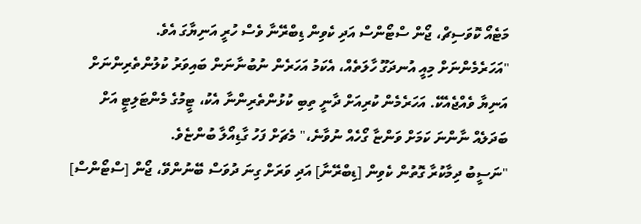މަޓެއޯ ކޮވަސިޗް، ޖޯން ސްޓޯންސް އަދި ކެވިން ޑިބްރޭނާ ވެސް ހުރީ އަނިޔާގަ އެވެ.
"އަހަރެމެންނަށް މިއީ އުނދަގޫ ހާލަތެއް، އެކަމު އަހަރެން ނުބުނާނަން ބައިވަރު ކުލުންތެރިންނަށް އަނިޔާ ވެއްޖެއެކޭ. އަހަރެމެން ކުރިއަށް ދާނީ ތިބި ކުޅުންތެރިންނާ އެކު، ޓީމުގެ މެންޓަލިޓީ އަށް ބަދަލެއް ނާންނަ ކަމަށް ވަންޏާ ގޯހެއް ނުވާނެ،" މެޗަށް ފަހު ގާޑިއޯލާ ބުންޏެވެ.
"ނަސީބު ދިމާކުރާ ގޮތުން ކެވިން [ޑިބްރޭނާ] އަދި ވަރަށް ގިނަ ދުވަސް ބޭނުންވޭ، ޖޯން [ސްޓޯންސް]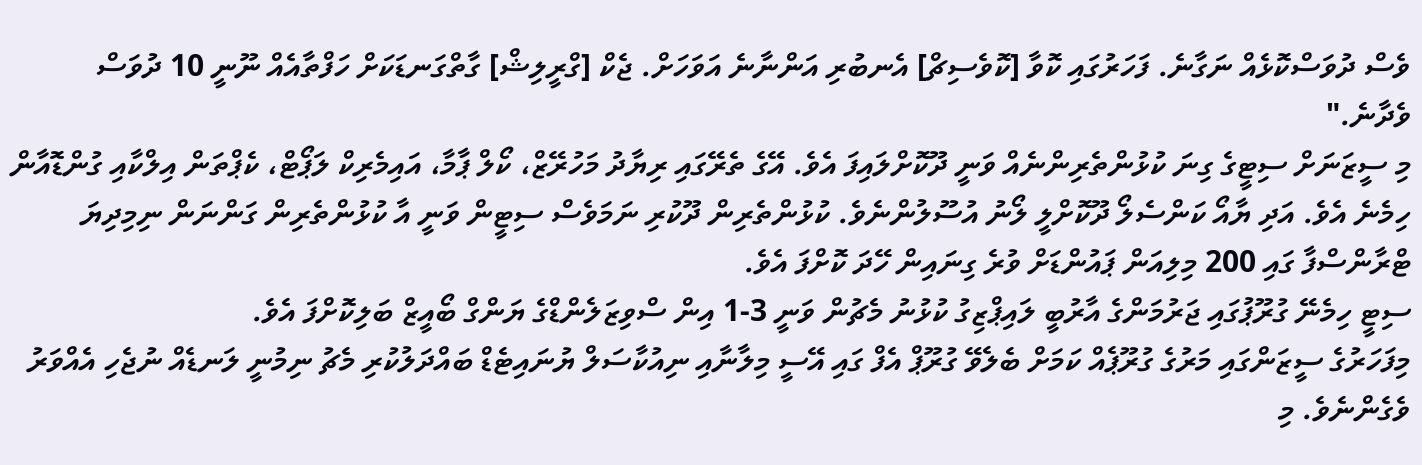ވެސް ދުވަސްކޮޅެއް ނަގާނެ. ފަހަރުގައި ކޮވާ [ކޮވެސިޗް] އެނބުރި އަންނާނެ އަވަހަށް. ޖެކް [ގްރީލިޝް] ގާތްގަނޑަކަށް ހަފްތާއެއް ނޫނީ 10 ދުވަސް ވެދާނެ."
މި ސީޒަނަށް ސިޓީގެ ގިނަ ކުޅުންތެރިންނެއް ވަނީ ދޫކޮށްލައިފަ އެވެ. އޭގެ ތެރޭގައި ރިޔާދު މަހުރޭޒް، ކޯލް ޕާމާ، އައިމެރިކް ލަޕޯޓް، ކެޕްތަން އިލްކާއި ގުންޑޮއާން ހިމެނެ އެވެ. އަދި ޔާއޯ ކަންސެލޯ ދޫކޮށްލީ ލޯނު އުސޫލުންނެވެ. ކުޅުންތެރިން ދޫކުރި ނަމަވެސް ސިޓީން ވަނީ އާ ކުޅުންތެރިން ގަންނަން ނިމިދިޔަ ޓްރާންސްފާ ގައި 200 މިލިއަން ޕައުންޑަށް ވުރެ ގިނައިން ހޭދަ ކޮށްފަ އެވެ.
ސިޓީ ހިމެނޭ ގުރޫޕުގައި ޖަރުމަންގެ އާރުބީ ލައިޕްޒިގު ކުޅުނު މެޗުން ވަނީ 3-1 އިން ސްވިޒަލެންޑްގެ ޔަންގް ބޯއީޒް ބަލިކޮށްފަ އެވެ.
މިފަހަރުގެ ސީޒަންގައި މަރުގެ ގުރޫޕެއް ކަމަށް ބެލެވޭ ގުރޫޕް އެފް ގައި އޭސީ މިލާނާއި ނިއުކާސަލް ޔުނައިޓެޑް ބައްދަލުކުރި މެޗު ނިމުނީ ލަނޑެއް ނުޖެހި އެއްވަރު ވެގެންނެވެ. މި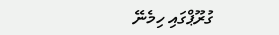ގުރޫޕްގައި ހިމެނޭ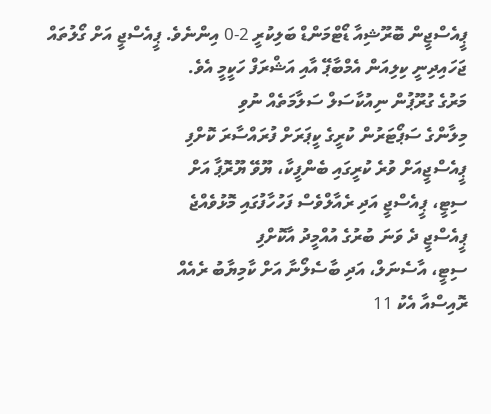ޕީއެސްޖީން ބޮރޫޝިއާ ޑޯޓްމަންޑް ބަލިކުރީ 2-0 އިންނެވެ. ޕީއެސްޖީ އަށް ގޯލުތައް ޖަހައިދިނީ ކިލިއަން އެމްބާޕޭ އާއި އަޝްރަފް ހަކީމީ އެވެ.
މަރުގެ ގުރޫޕުން ނިއުކާސަލް ސަލާމަތެއް ނުވި
މިލާންގެ ސަޕޯޓަރުން ކުރީގެ ކީޕަރަށް ފުރައްސާރަ ކޮށްފި
ޕީއެސްޖީއަށް ވުރެ ކުރީގައި ބެންފީކާ، ޔޫވޭ ޔޫރޮޕާ އަށް
ސިޓީ، ޕީއެސްޖީ އަދި ރެއާލްވެސް ފަހުހާފުގައި މޮޅުވެއްޖެ
ޕީއެސްޖީ ދެ ވަނަ ބުރުގެ އުއްމީދު އާކޮށްފި
ސިޓީ، އާސެނަލް، އަދި ބާސެލޯނާ އަށް ކާމިޔާބު ރެއެއް
ރޮއިސްއާ އެކު 11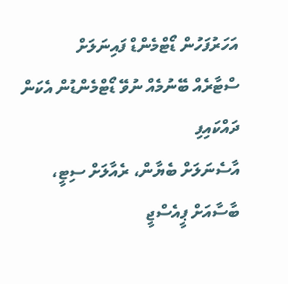އަހަރުފަހުން ޑޯޓްމެންޑް ފައިނަލަށް
ސްޓާރެއް ބޭނުމެއް ނުވޭ ޑޯޓްމެންޑުން އެކަން ދައްކައިފި
އާސެނަލަށް ބެޔާން، ރެއާލަށް ސިޓީ، ބާސާއަށް ޕީއެސްޖީ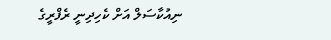ނިއުކާސަލް އަށް ކެހިދިނީ ރެފްރީގެ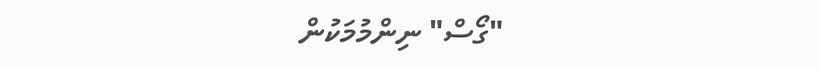"ގޯސް" ނިންމުމަކުން